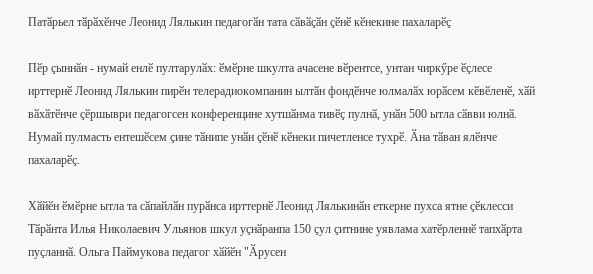Патӑрьел тӑрӑхӗнче Леонид Лялькин педагогӑн тата сӑвӑҫӑн ҫӗнӗ кӗнекине пахаларӗҫ

Пӗр ҫыннӑн - нумай енлӗ пултарулӑх: ӗмӗрне шкулта ачасене вӗрентсе, унтан чиркӳре ӗҫлесе ирттернӗ Леонид Лялькин пирӗн телерадиокомпанин ылтӑн фондӗнче юлмалӑх юрӑсем кӗвӗленӗ, хӑй вӑхӑтӗнче ҫӗршыври педагогсен конференцине хутшӑнма тивӗҫ пулнӑ, унӑн 500 ытла сӑвви юлнӑ. Нумай пулмасть ентешӗсем ҫине тӑнипе унӑн ҫӗнӗ кӗнеки пичетленсе тухрӗ. Ӑна тӑван ялӗнче пахаларӗҫ.

Хӑйӗн ӗмӗрне ытла та сӑпайлӑн пурӑнса ирттернӗ Леонид Лялькинӑн еткерне пухса ятне ҫӗклесси Тӑрӑнта Илья Николаевич Ульянов шкул уҫнӑранпа 150 ҫул ҫитнине уявлама хатӗрленнӗ тапхӑрта пуҫланнӑ. Ольга Паймукова педагог хӑйӗн "Ӑрусен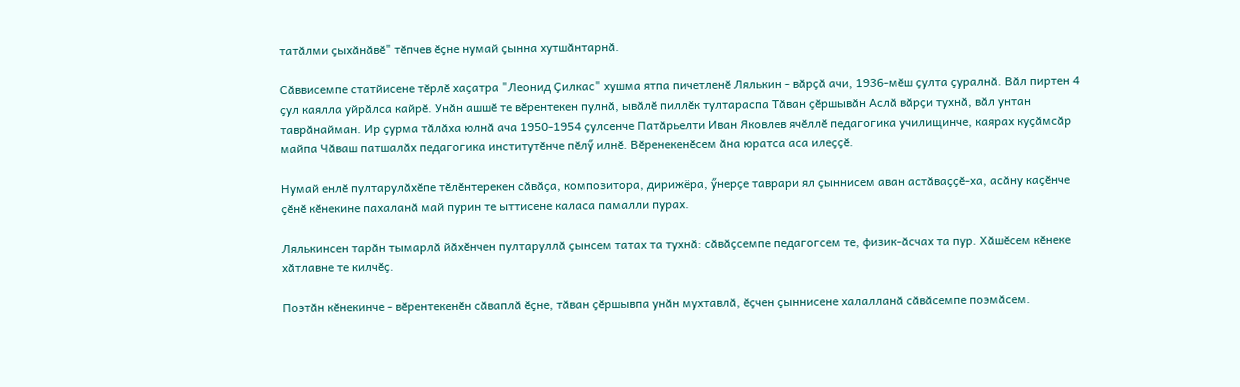татӑлми ҫыхӑнӑвӗ" тӗпчев ӗҫне нумай ҫынна хутшӑнтарнӑ.

Сӑввисемпе статйисене тӗрлӗ хаҫатра "Леонид Ҫилкас" хушма ятпа пичетленӗ Лялькин - вӑрҫӑ ачи, 1936-мӗш ҫулта ҫуралнӑ. Вӑл пиртен 4 ҫул каялла уйрӑлса кайрӗ. Унӑн ашшӗ те вӗрентекен пулнӑ, ывӑлӗ пиллӗк тултараспа Тӑван ҫӗршывӑн Аслӑ вӑрҫи тухнӑ, вӑл унтан таврӑнайман. Ир ҫурма тӑлӑха юлнӑ ача 1950-1954 ҫулсенче Патӑрьелти Иван Яковлев ячӗллӗ педагогика училищинче, каярах куҫӑмсӑр майпа Чӑваш патшалӑх педагогика институтӗнче пӗлӳ илнӗ. Вӗренекенӗсем ӑна юратса аса илеҫҫӗ.

Нумай енлӗ пултарулӑхӗпе тӗлӗнтерекен сӑвӑҫа, композитора, дирижёра, ӳнерҫе таврари ял ҫыннисем аван астӑваҫҫӗ-ха, асӑну каҫӗнче ҫӗнӗ кӗнекине пахаланӑ май пурин те ыттисене каласа памалли пурах.

Лялькинсен тарӑн тымарлӑ йӑхӗнчен пултаруллӑ ҫынсем татах та тухнӑ: сӑвӑҫсемпе педагогсем те, физик-ӑсчах та пур. Хӑшӗсем кӗнеке хӑтлавне те килчӗҫ.

Поэтӑн кӗнекинче - вӗрентекенӗн сӑваплӑ ӗҫне, тӑван ҫӗршывпа унӑн мухтавлӑ, ӗҫчен ҫыннисене халалланӑ сӑвӑсемпе поэмӑсем.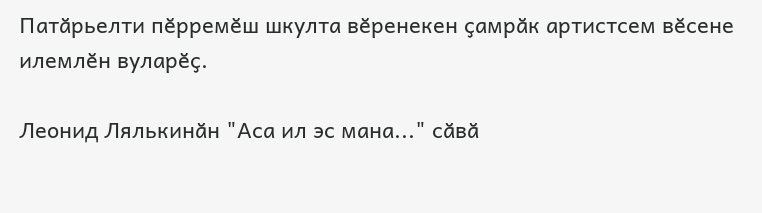Патӑрьелти пӗрремӗш шкулта вӗренекен ҫамрӑк артистсем вӗсене илемлӗн вуларӗҫ.

Леонид Лялькинӑн "Аса ил эс мана..." сӑвӑ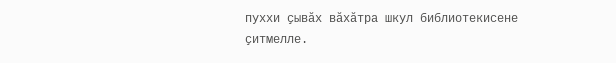пуххи ҫывӑх вӑхӑтра шкул библиотекисене ҫитмелле.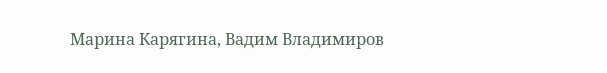Марина Карягина, Вадим Владимиров